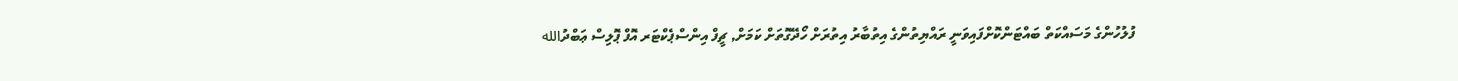ފުލުހުންގެ މަސައްކަތް ބައްޓަންކޮށްފައިވަނީ ރައްޔިތުންގެ އިތުބާރު އިތުރަށް ހޯދޭގޮތަށް ކަމަށް, ޗީފް އިންސްޕެކްޓަރ އޮފް ޕޮލިސް ޢަބްދުالله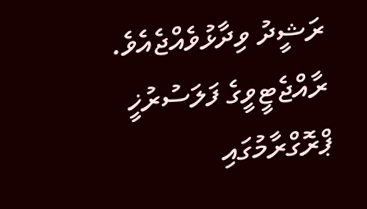ރަޝީދު ވިދާޅުވެއްޖެއެވެ.
ރާއްޖެޓީވީގެ ފަލަސުރުޚީ ޕްރޮގްރާމުގައި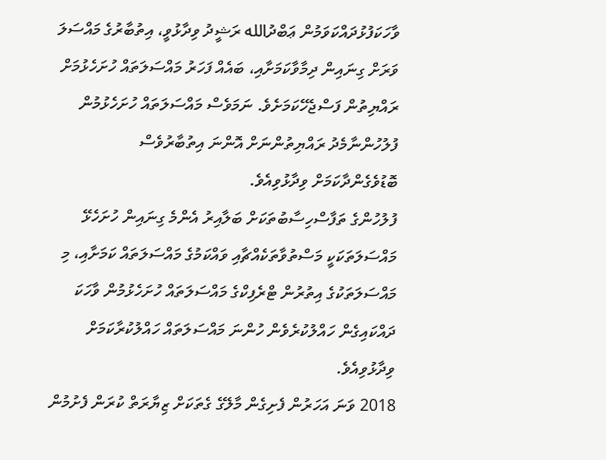ވާހަކަފުޅުދައްކަވަމުން ޢަބްދުالله ރަޝީދު ވިދާޅުވީ، އިތުބާރުގެ މައްސަލަ ވަރަށް ގިނައިން ދިމާވާކަމަށާއި، ބައެއް ފަހަރު މައްސަލަތައް ހުށަހެޅުމަށް ރައްޔިތުން ފަސްޖެހޭކަމަށެވެ. ނަމަވެސް މައްސަލަތައް ހުށަހެޅުމުން ފުލުހުންނާމެދު ރައްޔިތުންނަށް އޮންނަ އިތުބާރުވެސް ބޮޑުވެގެންދާކަމަށް ވިދާޅުވިއެވެ.
ފުލުހުންގެ ތަފާސްހިސާބުތަކަށް ބަލާއިރު އެންމެ ގިނައިން ހުށަހެޅޭ މައްސަލަތަކަކީ މަސްތުވާތަކެއްޗާއި ވައްކަމުގެ މައްސަލަތައް ކަމަށާއި، މި މައްސަލަތަކުގެ އިތުރުން ޓްރެފިކްގެ މައްސަލަތައް ހުށަހެޅުމުން ވާހަކަ ދައްކައިގެން ހައްލުކުރެވެން ހުންނަ މައްސަލަތައް ހައްލުކުރާކަމަށް ވިދާޅުވިއެވެ.
2018 ވަނަ އަހަރުން ފެށިގެން މާލޭގެ ގެތަކަށް ޒިޔާރަތް ކުރަން ފެށުމުން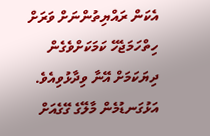އެކަން ރައްޔިތުންނަށް ވަރަށް ހިތްހަމަޖެހޭ ކަމަކަށްވެގެން ދިޔަކަމަށް އޭނާ ވިދާޅުވިއެވެ.
އަޅުގަނޑުމެން މާލޭގެ ގޭގެއަށް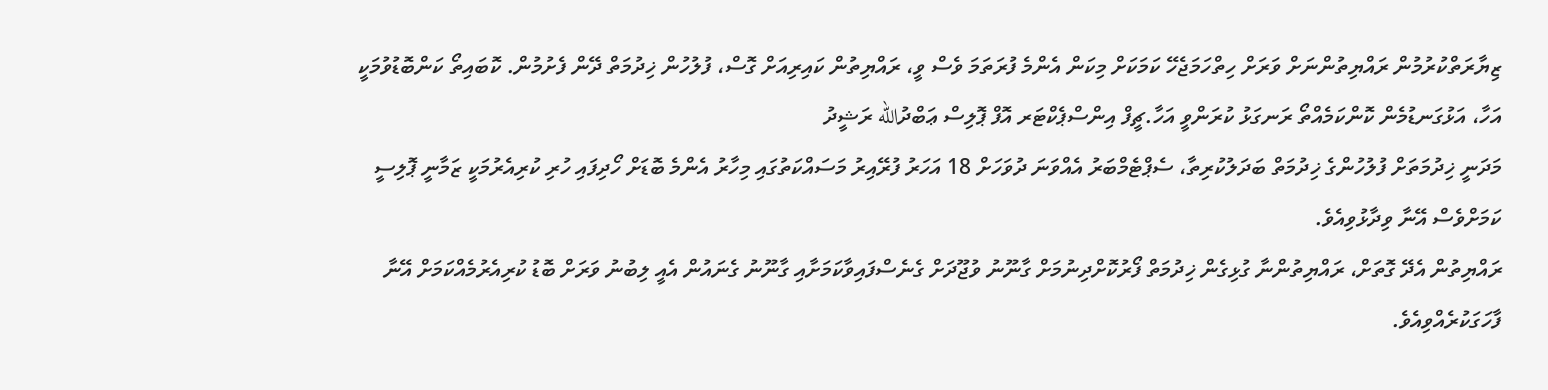ޒިޔާރަތްކުރުމުން ރައްޔިތުންނަށް ވަރަށް ހިތްހަމަޖެހޭ ކަމަކަށް މިކަން އެންމެ ފުރަތަމަ ވެސް ވީ، ރައްޔިތުން ކައިރިއަށް ގޮސް، ފުލުހުން ޚިދުމަތް ދޭން ފެށުމުން. ކޮބައިތޯ ކަންބޮޑުވުމަކީ އަހާ، އަޅުގަނޑުމެން ކޮންކަމެއްތޯ ރަނގަޅު ކުރަންވީ އަހާ.ޗީފް އިންސްޕެކްޓަރ އޮފް ޕޮލިސް ޢަބްދުالله ރަޝީދު
މަދަނީ ޚިދުމަތަށް ފުލުހުންގެ ޚިދުމަތް ބަދަލުކުރިތާ، ސެޕްޓެމްބަރު އެއްވަނަ ދުވަހަށް 18 އަހަރު ފުރޭއިރު މަސައްކަތުގައި މިހާރު އެންމެ ބޮޑަށް ހޯދިފައި ހުރި ކުރިއެރުމަކީ ޒަމާނީ ޕޮލިސީ ކަމަށްވެސް އޭނާ ވިދާޅުވިއެވެ.
ރައްޔިތުން އެދޭ ގޮތަށް، ރައްޔިތުންނާ ގުޅިގެން ޚިދުމަތް ފޯރުކޮށްދިނުމަށް ގާނޫނު ވުޖޫދަށް ގެނެސްފައިވާކަމަށާއި ގާނޫނު ގެނައުން އެއީ ލިބުނު ވަރަށް ބޮޑު ކުރިއެރުމެއްކަމަށް އޭނާ ފާހަގަކުރެއްވިއެވެ.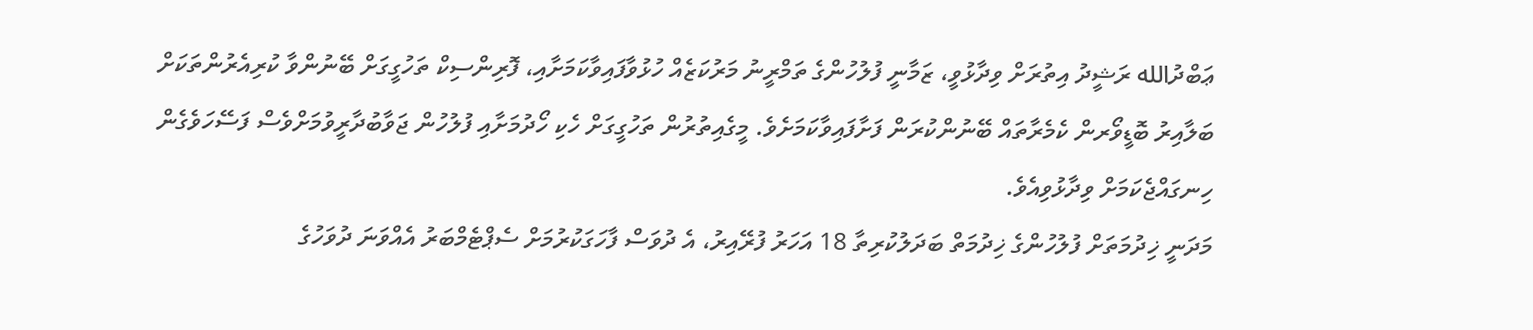ޢަބްދުالله ރަޝީދު އިތުރަށް ވިދާޅުވީ، ޒަމާނީ ފުލުހުންގެ ތަމްރީނު މަރުކަޒެއް ހުޅުވާފައިވާކަމަށާއި، ފޮރިންސިކް ތަހުގީގަށް ބޭނުންވާ ކުރިއެރުންތަކަށް ބަލާއިރު ބޮޑީވޯރން ކެމެރާތައް ބޭނުންކުރަން ފަށާފައިވާކަމަށެވެ. މީގެއިތުރުން ތަހުގީގަށް ހެކި ހޯދުމަށާއި ފުލުހުން ޖަވާބުދާރީވުމަށްވެސް ފަސޭހަވެގެން ހިނގައްޖެކަމަށް ވިދާޅުވިއެވެ.
މަދަނީ ޚިދުމަތަށް ފުލުހުންގެ ޚިދުމަތް ބަދަލުކުރިތާ 18 އަހަރު ފުރޭއިރު، އެ ދުވަސް ފާހަގަކުރުމަށް ސެޕްޓެމްބަރު އެއްވަނަ ދުވަހުގެ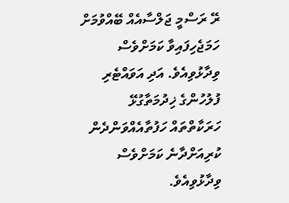ރޭ ރަސްމީ ޖަލްސާއެއް ބޭއްވުމަށް ހަމަޖެހިފައިވާ ކަމަށްވެސް ވިދާޅުވިއެވެ. އަދި އަވައްޓެރި ފުލުހުންގެ ޚިދުމަތާގުޅޭ ހަރަކާތްތައް ހަފުތާއެއްވަންދެން ކުރިއަށްދާނެ ކަމަށްވެސް ވިދާޅުވިއެވެ.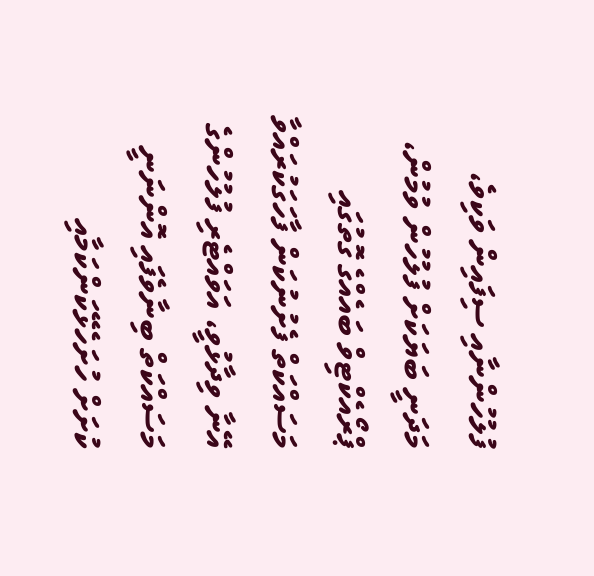ފުލުހުންނާއި ސިފައިން ވަކިވެ، މަދަނީ ބަޔަކަށް ފުލުހުން ވުމުން، ޕްރޯއެކްޓިވް ބައެއްގެ ގޮތުގައި މަސައްކަތް ފެށުނުކަން ފާހަގަކުރައްވާ އޭނާ ވިދާޅުވީ، އަވައްޓެރި ފުލުހުންގެ މަސައްކަތް ބިނާވެފައި އޮންނަނީ ކުށަށް ހުށަހެޅޭކަންކަމާއި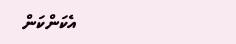އެކަންކަން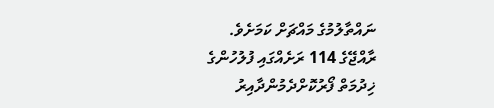ނައްތާލުމުގެ މައްޗަށް ކަމަށެވެ.
ރާއްޖޭގެ 114 ރަށެއްގައި ފުލުހުންގެ ޚިދުމަތް ފޯރުކޮށްދެމުންދާއިރު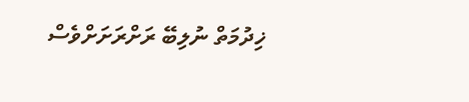ޚިދުމަތް ނުލިބޭ ރަށްރަށަށްވެސް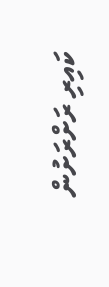ކައިރި ރަށްރަށުން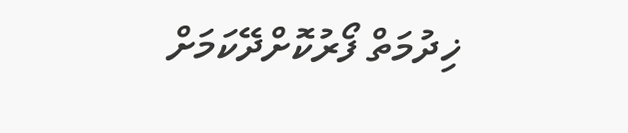ޚިދުމަތް ފޯރުކޮށްދޭކަމަށް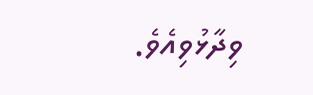ވިދާޅުވިއެވެ.